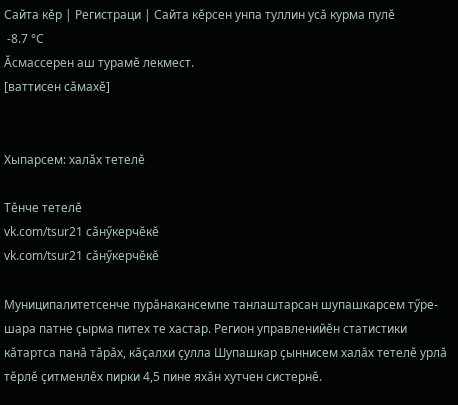Сайта кӗр | Регистраци | Сайта кӗрсен унпа туллин усӑ курма пулӗ
 -8.7 °C
Ӑсмассерен аш турамӗ лекмест.
[ваттисен сӑмахӗ]


Хыпарсем: халӑх тетелӗ

Тӗнче тетелӗ
vk.com/tsur21 сӑнӳкерчӗкӗ
vk.com/tsur21 сӑнӳкерчӗкӗ

Муниципалитетсенче пурӑнакансемпе танлаштарсан шупашкарсем тӳре-шара патне ҫырма питех те хастар. Регион управленийӗн статистики кӑтартса панӑ тӑрӑх, кӑҫалхи ҫулла Шупашкар ҫыннисем халӑх тетелӗ урлӑ тӗрлӗ ҫитменлӗх пирки 4,5 пине яхӑн хутчен систернӗ.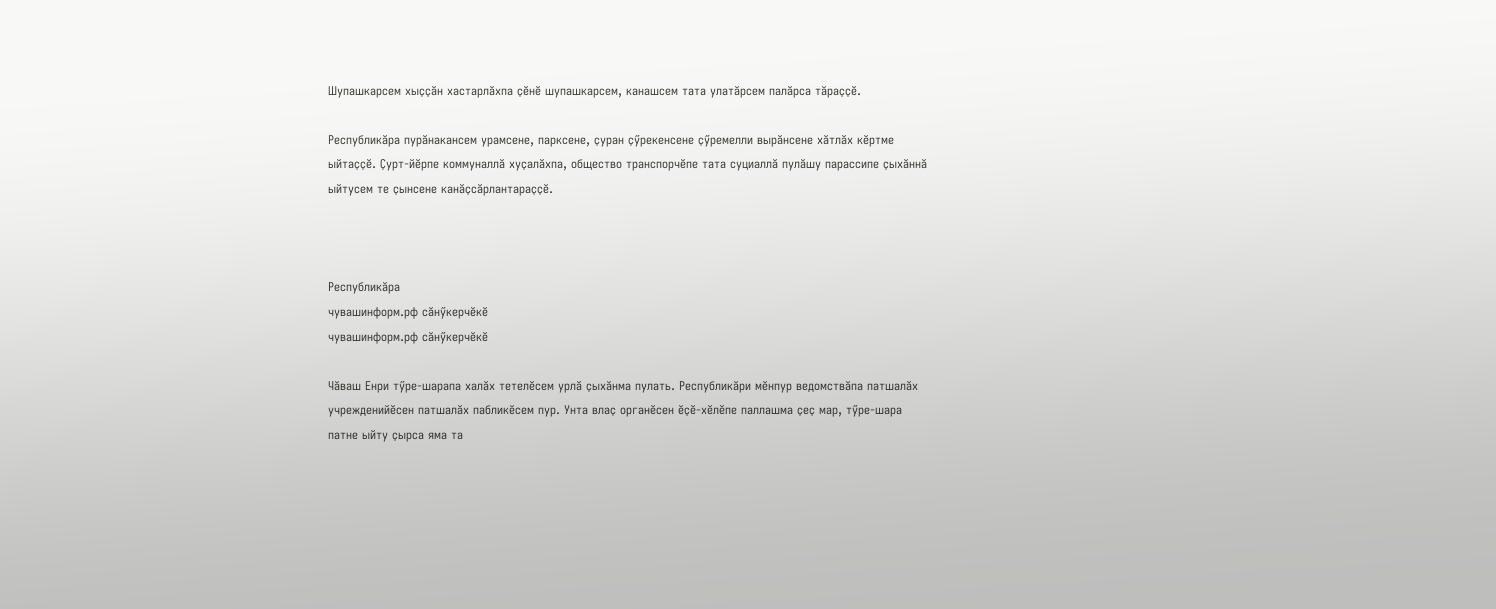Шупашкарсем хыҫҫӑн хастарлӑхпа ҫӗнӗ шупашкарсем, канашсем тата улатӑрсем палӑрса тӑраҫҫӗ.

Республикӑра пурӑнакансем урамсене, парксене, ҫуран ҫӳрекенсене ҫӳремелли вырӑнсене хӑтлӑх кӗртме ыйтаҫҫӗ. Ҫурт-йӗрпе коммуналлӑ хуҫалӑхпа, общество транспорчӗпе тата суциаллӑ пулӑшу парассипе ҫыхӑннӑ ыйтусем те ҫынсене канӑҫсӑрлантараҫҫӗ.



Республикӑра
чувашинформ.рф сӑнӳкерчӗкӗ
чувашинформ.рф сӑнӳкерчӗкӗ

Чӑваш Енри тӳре-шарапа халӑх тетелӗсем урлӑ ҫыхӑнма пулать. Республикӑри мӗнпур ведомствӑпа патшалӑх учрежденийӗсен патшалӑх пабликӗсем пур. Унта влаҫ органӗсен ӗҫӗ-хӗлӗпе паллашма ҫеҫ мар, тӳре-шара патне ыйту ҫырса яма та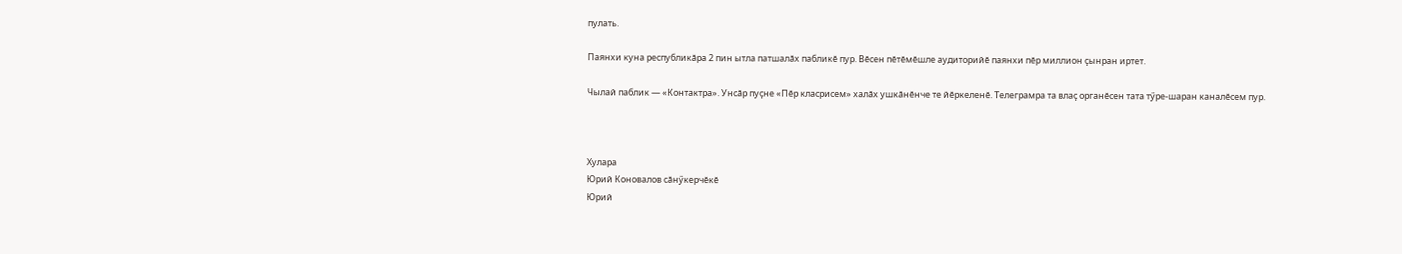пулать.

Паянхи куна республикӑра 2 пин ытла патшалӑх пабликӗ пур. Вӗсен пӗтӗмӗшле аудиторийӗ паянхи пӗр миллион ҫынран иртет.

Чылай паблик — «Контактра». Унсӑр пуҫне «Пӗр класрисем» халӑх ушкӑнӗнче те йӗркеленӗ. Телеграмра та влаҫ органӗсен тата тӳре-шаран каналӗсем пур.



Хулара
Юрий Коновалов сӑнӳкерчӗкӗ
Юрий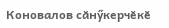Коновалов сӑнӳкерчӗкӗ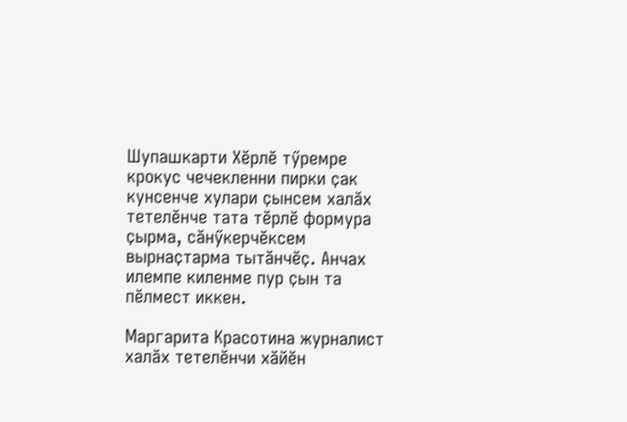Шупашкарти Хӗрлӗ тӳремре крокус чечекленни пирки ҫак кунсенче хулари ҫынсем халӑх тетелӗнче тата тӗрлӗ формура ҫырма, сӑнӳкерчӗксем вырнаҫтарма тытӑнчӗҫ. Анчах илемпе киленме пур ҫын та пӗлмест иккен.

Маргарита Красотина журналист халӑх тетелӗнчи хӑйӗн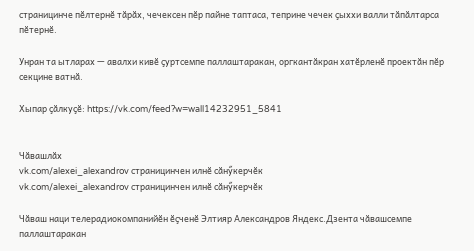страницинче пӗлтернӗ тӑрӑх, чечексен пӗр пайне таптаса, теприне чечек ҫыххи валли тӑпӑлтарса пӗтернӗ.

Унран та ытларах — авалхи кивӗ ҫуртсемпе паллаштаракан, оргкантӑкран хатӗрленӗ проектӑн пӗр секцине ватнӑ.

Хыпар ҫӑлкуҫӗ: https://vk.com/feed?w=wall14232951_5841


Чӑвашлӑх
vk.com/alexei_alexandrov страницинчен илнӗ сӑнӳкерчӗк
vk.com/alexei_alexandrov страницинчен илнӗ сӑнӳкерчӗк

Чӑваш наци телерадиокомпанийӗн ӗҫченӗ Элтияр Александров Яндекс.Дзента чӑвашсемпе паллаштаракан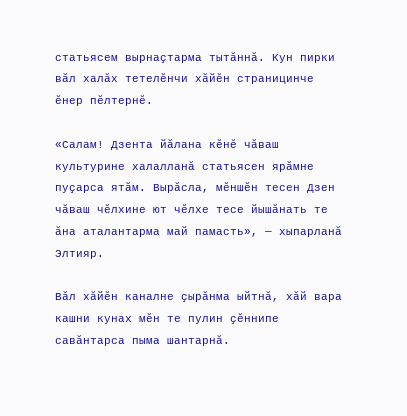статьясем вырнаҫтарма тытӑннӑ. Кун пирки вӑл халӑх тетелӗнчи хӑйӗн страницинче ӗнер пӗлтернӗ.

«Салам! Дзента йӑлана кӗнӗ чӑваш культурине халалланӑ статьясен ярӑмне пуҫарса ятӑм. Вырӑсла, мӗншӗн тесен Дзен чӑваш чӗлхине ют чӗлхе тесе йышӑнать те ӑна аталантарма май памасть», — хыпарланӑ Элтияр.

Вӑл хӑйӗн каналне ҫырӑнма ыйтнӑ, хӑй вара кашни кунах мӗн те пулин ҫӗннипе савӑнтарса пыма шантарнӑ.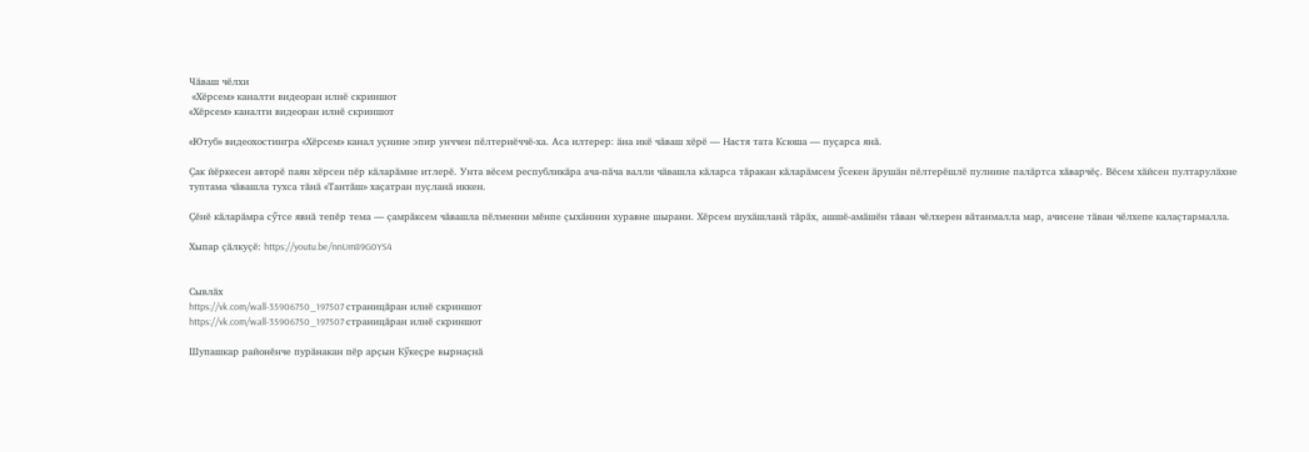Чӑваш чӗлхи
 «Хӗрсем» каналти видеоран илнӗ скриншот
«Хӗрсем» каналти видеоран илнӗ скриншот

«Ютуб» видеохостингра «Хӗрсем» канал уҫнине эпир унччен пӗлтернӗччӗ-ха. Аса илтерер: ӑна икӗ чӑваш хӗрӗ — Настя тата Ксюша — пуҫарса янӑ.

Ҫак йӗркесен авторӗ паян хӗрсен пӗр кӑларӑмне итлерӗ. Унта вӗсем республикӑра ача-пӑча валли чӑвашла кӑларса тӑракан кӑларӑмсем ӳсекен ӑрушӑн пӗлтерӗшлӗ пулнине палӑртса хӑварчӗҫ. Вӗсем хӑйсен пултарулӑхне туптама чӑвашла тухса тӑнӑ «Тантӑш» хаҫатран пуҫланӑ иккен.

Ҫӗнӗ кӑларӑмра сӳтсе явнӑ тепӗр тема — ҫамрӑксем чӑвашла пӗлменни мӗнпе ҫыхӑннин хуравне шырани. Хӗрсем шухӑшланӑ тӑрӑх, ашшӗ-амӑшӗн тӑван чӗлхерен вӑтанмалла мар, ачисене тӑван чӗлхепе калаҫтармалла.

Хыпар ҫӑлкуҫӗ: https://youtu.be/nnUm89G0YS4


Сывлӑх
https://vk.com/wall-35906750_197507 страницӑран илнӗ скриншот
https://vk.com/wall-35906750_197507 страницӑран илнӗ скриншот

Шупашкар районӗнче пурӑнакан пӗр арҫын Кӳкеҫре вырнаҫнӑ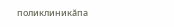поликлиникӑпа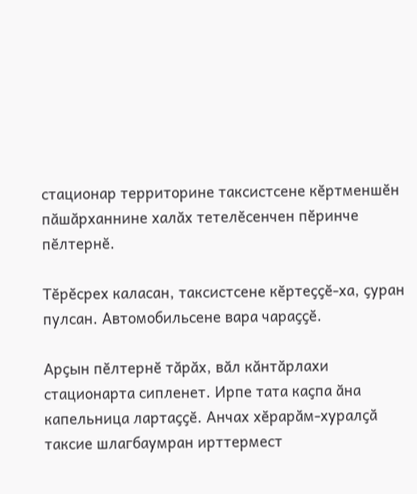стационар территорине таксистсене кӗртменшӗн пӑшӑрханнине халӑх тетелӗсенчен пӗринче пӗлтернӗ.

Тӗрӗсрех каласан, таксистсене кӗртеҫҫӗ-ха, ҫуран пулсан. Автомобильсене вара чараҫҫӗ.

Арҫын пӗлтернӗ тӑрӑх, вӑл кӑнтӑрлахи стационарта сипленет. Ирпе тата каҫпа ӑна капельница лартаҫҫӗ. Анчах хӗрарӑм-хуралҫӑ таксие шлагбаумран ирттермест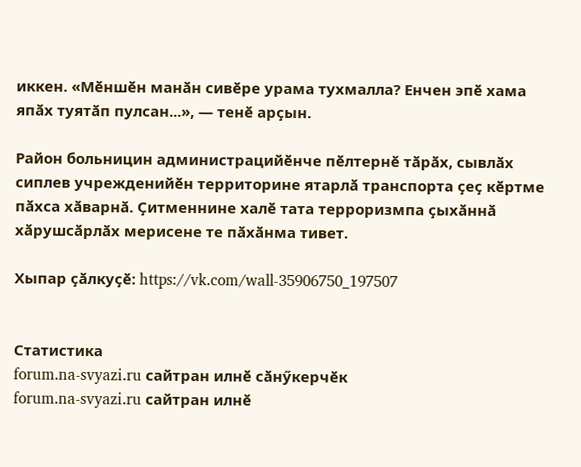иккен. «Мӗншӗн манӑн сивӗре урама тухмалла? Енчен эпӗ хама япӑх туятӑп пулсан...», — тенӗ арҫын.

Район больницин администрацийӗнче пӗлтернӗ тӑрӑх, сывлӑх сиплев учрежденийӗн территорине ятарлӑ транспорта ҫеҫ кӗртме пӑхса хӑварнӑ. Ҫитменнине халӗ тата терроризмпа ҫыхӑннӑ хӑрушсӑрлӑх мерисене те пӑхӑнма тивет.

Хыпар ҫӑлкуҫӗ: https://vk.com/wall-35906750_197507


Статистика
forum.na-svyazi.ru сайтран илнӗ сӑнӳкерчӗк
forum.na-svyazi.ru сайтран илнӗ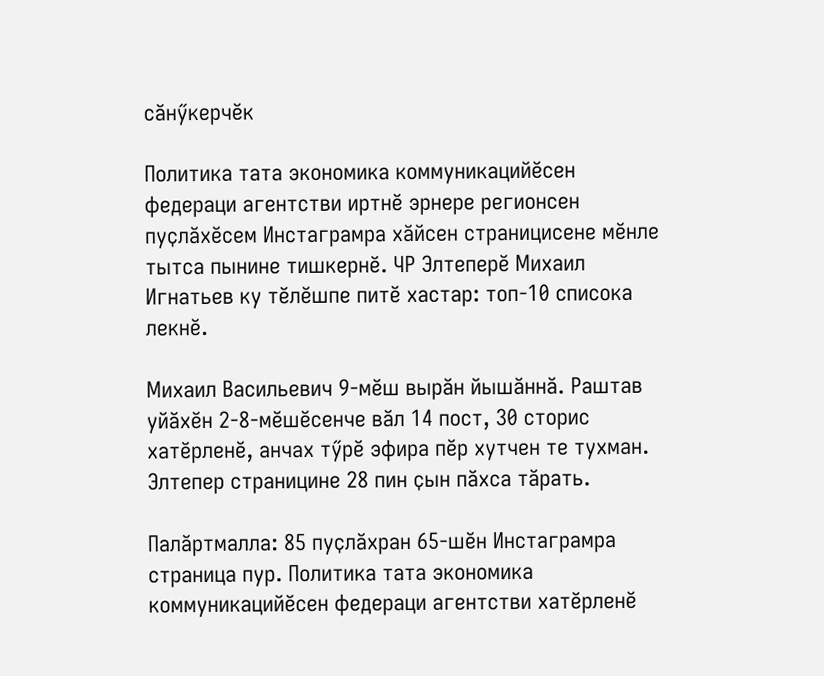сӑнӳкерчӗк

Политика тата экономика коммуникацийӗсен федераци агентстви иртнӗ эрнере регионсен пуҫлӑхӗсем Инстаграмра хӑйсен страницисене мӗнле тытса пынине тишкернӗ. ЧР Элтеперӗ Михаил Игнатьев ку тӗлӗшпе питӗ хастар: топ-10 списока лекнӗ.

Михаил Васильевич 9-мӗш вырӑн йышӑннӑ. Раштав уйӑхӗн 2-8-мӗшӗсенче вӑл 14 пост, 30 сторис хатӗрленӗ, анчах тӳрӗ эфира пӗр хутчен те тухман. Элтепер страницине 28 пин ҫын пӑхса тӑрать.

Палӑртмалла: 85 пуҫлӑхран 65-шӗн Инстаграмра страница пур. Политика тата экономика коммуникацийӗсен федераци агентстви хатӗрленӗ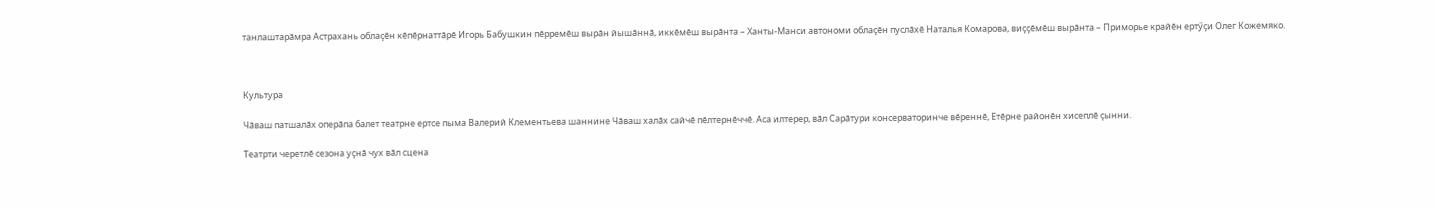танлаштарӑмра Астрахань облаҫӗн кӗпӗрнаттӑрӗ Игорь Бабушкин пӗрремӗш вырӑн йышӑннӑ, иккӗмӗш вырӑнта – Ханты-Манси автономи облаҫӗн пуслӑхӗ Наталья Комарова, виҫҫӗмӗш вырӑнта – Приморье крайӗн ертӳҫи Олег Кожемяко.



Культура

Чӑваш патшалӑх оперӑпа балет театрне ертсе пыма Валерий Клементьева шаннине Чӑваш халӑх сайчӗ пӗлтернӗччӗ. Аса илтерер, вӑл Сарӑтури консерваторинче вӗреннӗ, Етӗрне районӗн хисеплӗ ҫынни.

Театрти черетлӗ сезона уҫнӑ чух вӑл сцена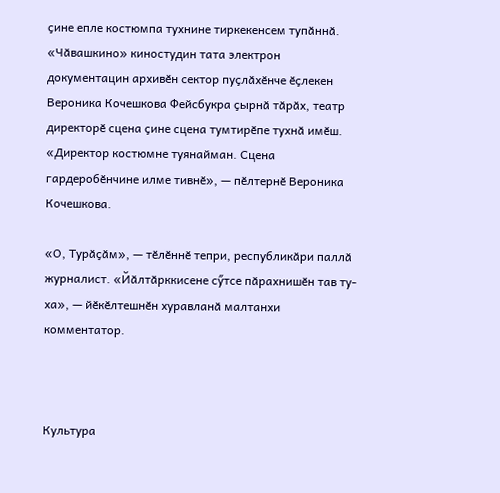ҫине епле костюмпа тухнине тиркекенсем тупӑннӑ. «Чӑвашкино» киностудин тата электрон документацин архивӗн сектор пуҫлӑхӗнче ӗҫлекен Вероника Кочешкова Фейсбукра ҫырнӑ тӑрӑх, театр директорӗ сцена ҫине сцена тумтирӗпе тухнӑ имӗш. «Директор костюмне туянайман. Сцена гардеробӗнчине илме тивнӗ», — пӗлтернӗ Вероника Кочешкова.

«О, Турӑҫӑм», — тӗлӗннӗ тепри, республикӑри паллӑ журналист. «Йӑлтӑрккисене сӳтсе пӑрахнишӗн тав ту-ха», — йӗкӗлтешнӗн хуравланӑ малтанхи комментатор.



Культура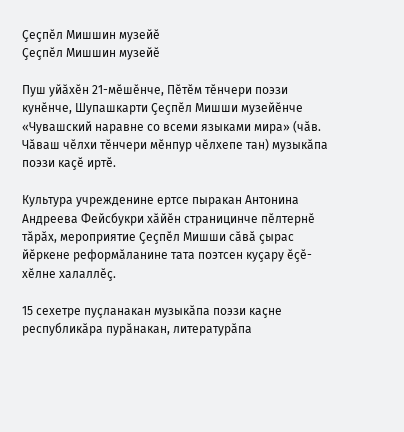Ҫеҫпӗл Мишшин музейӗ
Ҫеҫпӗл Мишшин музейӗ

Пуш уйӑхӗн 21-мӗшӗнче, Пӗтӗм тӗнчери поэзи кунӗнче, Шупашкарти Ҫеҫпӗл Мишши музейӗнче «Чувашский наравне со всеми языками мира» (чӑв. Чӑваш чӗлхи тӗнчери мӗнпур чӗлхепе тан) музыкӑпа поэзи каҫӗ иртӗ.

Культура учрежденине ертсе пыракан Антонина Андреева Фейсбукри хӑйӗн страницинче пӗлтернӗ тӑрӑх, мероприятие Ҫеҫпӗл Мишши сӑвӑ ҫырас йӗркене реформӑланине тата поэтсен куҫару ӗҫӗ-хӗлне халаллӗҫ.

15 сехетре пуҫланакан музыкӑпа поэзи каҫне республикӑра пурӑнакан, литературӑпа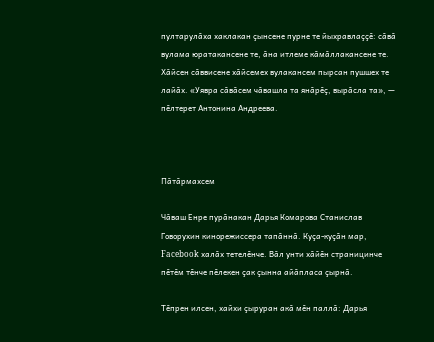пултарулӑха хаклакан ҫынсене пурне те йыхравлаҫҫӗ: сӑвӑ вулама юратакансене те, ӑна итлеме кӑмӑллакансене те. Хӑйсен сӑввисене хӑйсемех вулакансем пырсан пушшех те лайӑх. «Уявра сӑвӑсем чӑвашла та янӑрӗҫ, вырӑсла та», — пӗлтерет Антонина Андреева.



Пӑтӑрмахсем

Чӑваш Енре пурӑнакан Дарья Комарова Станислав Говорухин кинорежиссера тапӑннӑ. Куҫа-куҫӑн мар, Facebook халӑх тетелӗнче. Вӑл унти хӑйӗн страницинче пӗтӗм тӗнче пӗлекен ҫак ҫынна айӑпласа ҫырнӑ.

Тӗпрен илсен, хайхи ҫыруран акӑ мӗн паллӑ: Дарья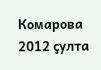Комарова 2012 ҫулта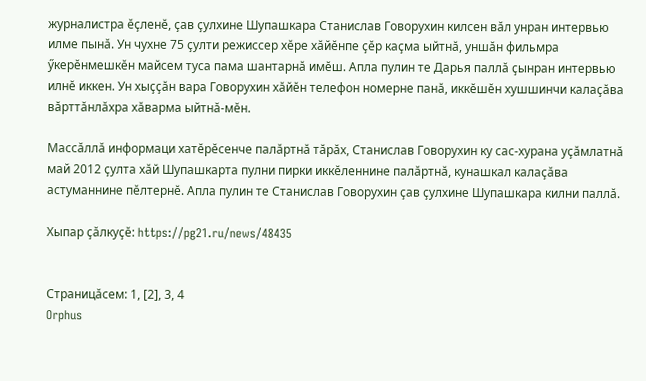журналистра ӗҫленӗ, ҫав ҫулхине Шупашкара Станислав Говорухин килсен вӑл унран интервью илме пынӑ. Ун чухне 75 ҫулти режиссер хӗре хӑйӗнпе ҫӗр каҫма ыйтнӑ, уншӑн фильмра ӳкерӗнмешкӗн майсем туса пама шантарнӑ имӗш. Апла пулин те Дарья паллӑ ҫынран интервью илнӗ иккен. Ун хыҫҫӑн вара Говорухин хӑйӗн телефон номерне панӑ, иккӗшӗн хушшинчи калаҫӑва вӑрттӑнлӑхра хӑварма ыйтнӑ-мӗн.

Массӑллӑ информаци хатӗрӗсенче палӑртнӑ тӑрӑх, Станислав Говорухин ку сас-хурана уҫӑмлатнӑ май 2012 ҫулта хӑй Шупашкарта пулни пирки иккӗленнине палӑртнӑ, кунашкал калаҫӑва астуманнине пӗлтернӗ. Апла пулин те Станислав Говорухин ҫав ҫулхине Шупашкара килни паллӑ.

Хыпар ҫӑлкуҫӗ: https://pg21.ru/news/48435


Страницӑсем: 1, [2], 3, 4
Orphus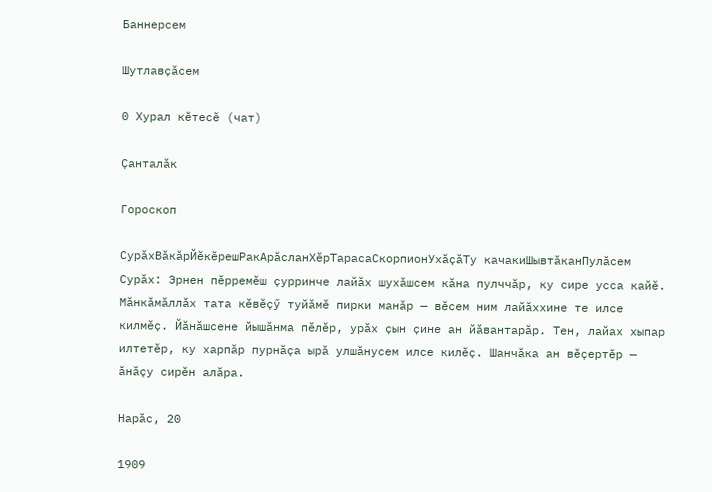Баннерсем

Шутлавҫӑсем

0 Хурал кӗтесӗ (чат)

Ҫанталӑк

Гороскоп

СурӑхВӑкӑрЙӗкӗрешРакАрӑсланХӗрТарасаСкорпионУхӑҫӑТу качакиШывтӑканПулӑсем
Сурӑх: Эрнен пӗрремӗш ҫурринче лайӑх шухӑшсем кӑна пулччӑр, ку сире усса кайӗ. Мӑнкӑмӑллӑх тата кӗвӗҫӳ туйӑмӗ пирки манӑр — вӗсем ним лайӑххине те илсе килмӗҫ. Йӑнӑшсене йышӑнма пӗлӗр, урӑх ҫын ҫине ан йӑвантарӑр. Тен, лайах хыпар илтетӗр, ку харпӑр пурнӑҫа ырӑ улшӑнусем илсе килӗҫ. Шанчӑка ан вӗҫертӗр — ӑнӑҫу сирӗн алӑра.

Нарӑс, 20

1909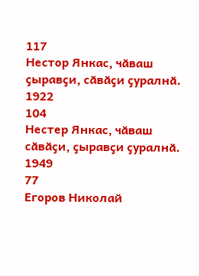117
Нестор Янкас, чӑваш ҫыравҫи, сӑвӑҫи ҫуралнӑ.
1922
104
Нестер Янкас, чӑваш сӑвӑҫи, ҫыравҫи ҫуралнӑ.
1949
77
Егоров Николай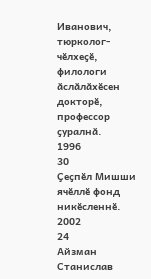Иванович, тюрколог-чӗлхеҫӗ, филологи ӑслӑлӑхӗсен докторӗ, профессор ҫуралнӑ.
1996
30
Ҫеҫпӗл Мишши ячӗллӗ фонд никӗсленнӗ.
2002
24
Айзман Станислав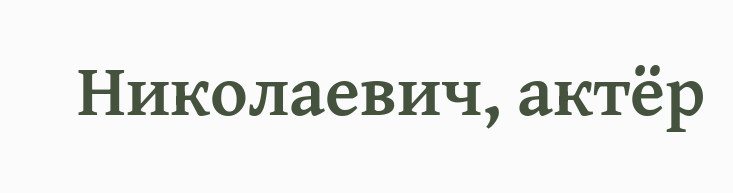Николаевич, актёр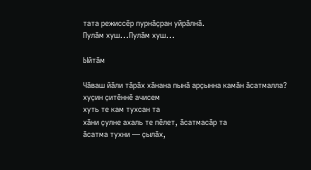тата режиссёр пурнӑҫран уйрӑлнӑ.
Пулӑм хуш...Пулӑм хуш...

Ыйтӑм

Чӑваш йӑли тӑрӑх хӑнана пынӑ арҫынна камӑн ӑсатмалла?
хуҫин ҫитӗннӗ ачисем
хуть те кам тухсан та
хӑни ҫулне ахаль те пӗлет, ӑсатмасӑр та
ӑсатма тухни — ҫылӑх,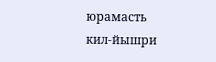юрамасть
кил-йышри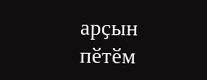арҫын
пӗтӗм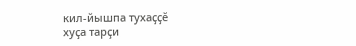кил-йышпа тухаҫҫӗ
хуҫа тарҫи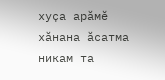хуҫа арӑмӗ
хӑнана ӑсатма никам та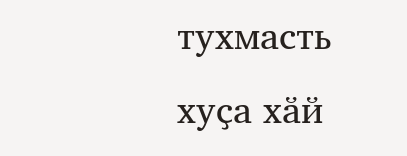тухмасть
хуҫа хӑй